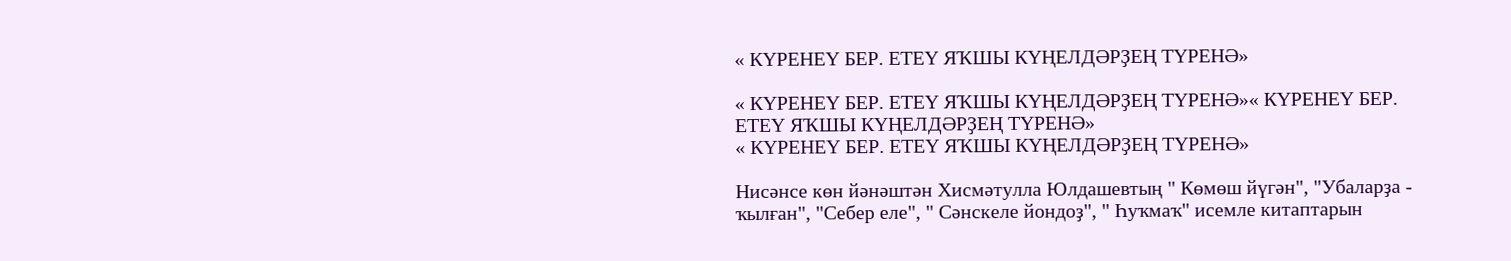« КҮРЕНЕҮ БЕР. ЕТЕҮ ЯҠШЫ КҮҢЕЛДӘРҘЕҢ ТҮРЕНӘ»

« КҮРЕНЕҮ БЕР. ЕТЕҮ ЯҠШЫ КҮҢЕЛДӘРҘЕҢ ТҮРЕНӘ»« КҮРЕНЕҮ БЕР. ЕТЕҮ ЯҠШЫ КҮҢЕЛДӘРҘЕҢ ТҮРЕНӘ»
« КҮРЕНЕҮ БЕР. ЕТЕҮ ЯҠШЫ КҮҢЕЛДӘРҘЕҢ ТҮРЕНӘ»

Нисәнсе көн йәнәштән Хисмәтулла Юлдашевтың " Көмөш йүгән", "Убаларҙа - ҡылған", "Себер еле", " Сәнскеле йондоҙ", " Һуҡмаҡ" исемле китаптарын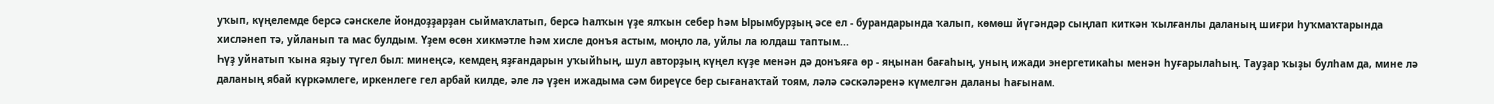уҡып, күңелемде берсә сәнскеле йондоҙҙарҙан сыймаҡлатып, берсә һалҡын үҙе ялҡын себер һәм Ырымбурҙың әсе ел - бурандарында ҡалып, көмөш йүгәндәр сыңлап киткән ҡылғанлы даланың шиғри һуҡмаҡтарында хисләнеп тә, уйланып та мас булдым. Үҙем өсөн хикмәтле һәм хисле донъя астым, моңло ла, уйлы ла юлдаш таптым...
Һүҙ уйнатып ҡына яҙыу түгел был: минеңсә, кемдең яҙғандарын уҡыйһың, шул авторҙың күңел күҙе менән дә донъяға өр - яңынан бағаһың, уның ижади энергетикаһы менән һуғарылаһың. Тауҙар ҡыҙы булһам да, мине лә даланың ябай күркәмлеге, иркенлеге гел арбай килде, әле лә үҙен ижадыма сәм биреүсе бер сығанаҡтай тоям, ләлә сәскәләренә күмелгән даланы һағынам.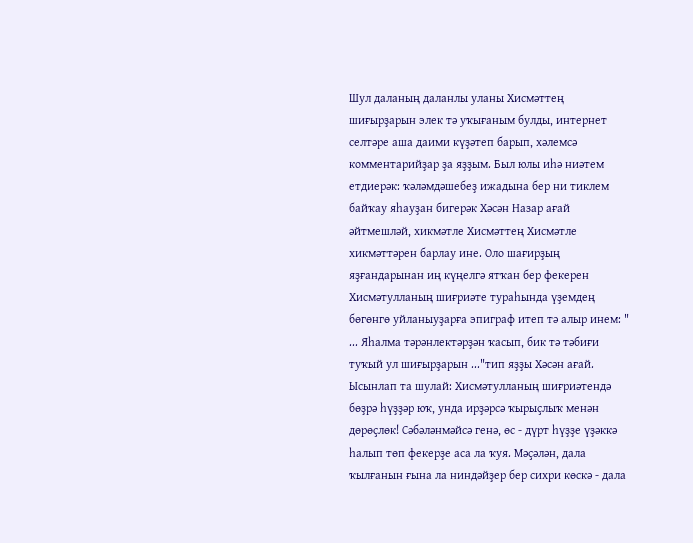Шул даланың даланлы уланы Хисмәттең шиғырҙарын элек тә уҡығаным булды, интернет селтәре аша даими күҙәтеп барып, хәлемсә комментарийҙар ҙа яҙҙым. Был юлы иһә ниәтем етдиерәк: ҡәләмдәшебеҙ ижадына бер ни тиклем байҡау яһауҙан бигерәк Хәсән Назар ағай әйтмешләй, хикмәтле Хисмәттең Хисмәтле хикмәттәрен барлау ине. Оло шағирҙың яҙғандарынан иң күңелгә ятҡан бер фекерен Хисмәтулланың шиғриәте тураһында үҙемдең бөгөнгө уйланыуҙарға эпиграф итеп тә алыр инем: " ... Яһалма тәрәнлектәрҙән ҡасып, бик тә тәбиғи туҡый ул шиғырҙарын ..."тип яҙҙы Хәсән ағай. Ысынлап та шулай: Хисмәтулланың шиғриәтендә бөҙрә һүҙҙәр юҡ, унда ирҙәрсә ҡырыҫлыҡ менән дөрөҫлөк! Сәбәләнмәйсә генә, өс - дүрт һүҙҙе үҙәккә һалып төп фекерҙе аса ла ҡуя. Мәҫәлән, дала ҡылғанын ғына ла ниндәйҙер бер сихри көскә - дала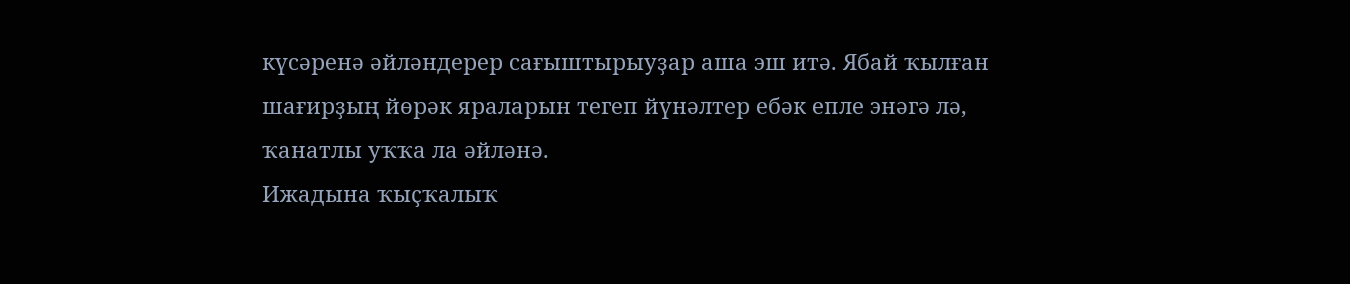күсәренә әйләндерер сағыштырыуҙар аша эш итә. Ябай ҡылған шағирҙың йөрәк яраларын тегеп йүнәлтер ебәк епле энәгә лә, ҡанатлы уҡҡа ла әйләнә.
Ижадына ҡыҫҡалыҡ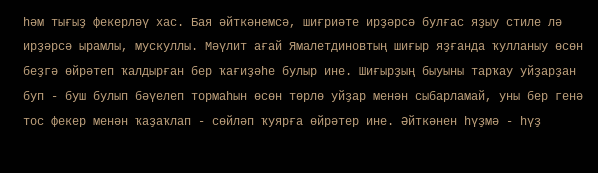һәм тығыҙ фекерләү хас. Бая әйткәнемсә, шиғриәте ирҙәрсә булғас яҙыу стиле лә ирҙәрсә ырамлы, мускуллы. Мәүлит ағай Ямалетдиновтың шиғыр яҙғанда ҡулланыу өсөн беҙгә өйрәтеп ҡалдырған бер ҡағиҙәһе булыр ине. Шиғырҙың быуыны тарҡау уйҙарҙан буп - буш булып бәүелеп тормаһын өсөн төрлө уйҙар менән сыбарламай, уны бер генә тос фекер менән ҡаҙаҡлап - сөйләп ҡуярға өйрәтер ине. Әйткәнен һүҙмә - һүҙ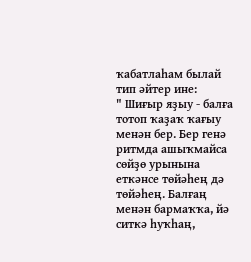ҡабатлаһам былай тип әйтер ине:
" Шиғыр яҙыу - балға тотоп ҡаҙаҡ ҡағыу менән бер. Бер генә ритмда ашыҡмайса сөйҙө урынына еткәнсе төйәһең дә төйәһең. Балғаң менән бармаҡҡа, йә ситкә һуҡһаң,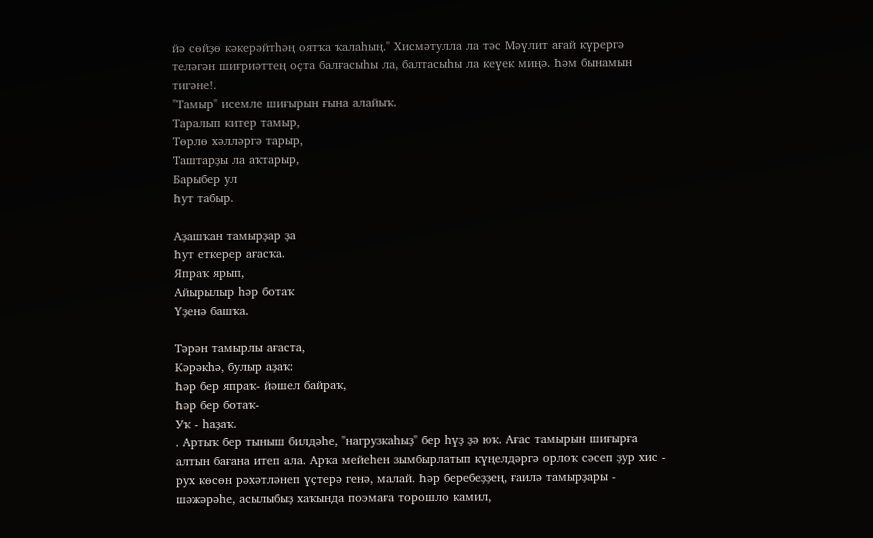йә сөйҙө кәкерәйтһәң оятҡа ҡалаһың." Хисмәтулла ла тәс Мәүлит ағай күрергә теләгән шиғриәттең оҫта балғасыһы ла, балтасыһы ла кеүек миңә. Һәм бынамын тигәне!.
"Тамыр" исемле шиғырын ғына алайыҡ.
Таралып китер тамыр,
Төрлө хәлләргә тарыр,
Таштарҙы ла аҡтарыр,
Барыбер ул
Һут табыр.

Аҙашҡан тамырҙар ҙа
Һут еткерер ағасҡа.
Япраҡ ярып,
Айырылыр һәр ботаҡ
Үҙенә башҡа.

Тәрән тамырлы ағаста,
Кәрәкһә, булыр аҙаҡ:
Һәр бер япраҡ- йәшел байраҡ,
Һәр бер ботаҡ-
Уҡ - һаҙаҡ.
. Артыҡ бер тыныш билдәһе, "нагрузкаһыҙ" бер һүҙ ҙә юҡ. Ағас тамырын шиғырға алтын бағана итеп ала. Арҡа мейеһен зымбырлатып күңелдәргә орлоҡ сәсеп ҙур хис - рух көсөн рәхәтләнеп үҫтерә генә, малай. Һәр беребеҙҙең, ғаилә тамырҙары - шәжәрәһе, асылыбыҙ хаҡында поэмаға торошло камил,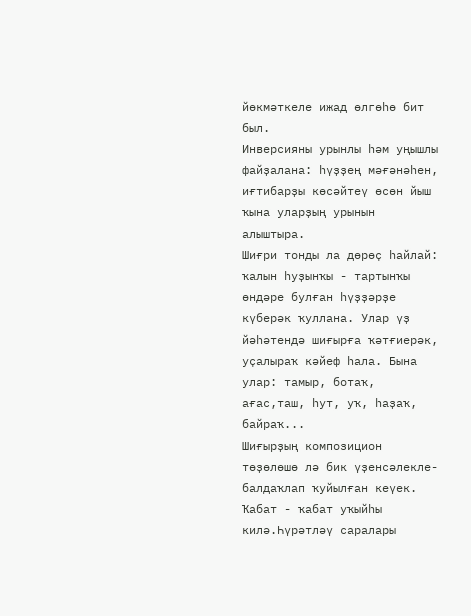йөкмәткеле ижад өлгөһө бит был.
Инверсияны урынлы һәм уңышлы файҙалана: һүҙҙең мәғәнәһен, иғтибарҙы көсәйтеү өсөн йыш ҡына уларҙың урынын алыштыра.
Шиғри тонды ла дөрөҫ һайлай: ҡалын һуҙынҡы - тартынҡы өндәре булған һүҙҙәрҙе күберәк ҡуллана. Улар үҙ йәһәтендә шиғырға ҡәтғиерәк, уҫалыраҡ кәйеф һала. Бына улар: тамыр, ботаҡ, ағас,таш, һут, уҡ, һаҙаҡ, байраҡ...
Шиғырҙың композицион төҙөлөшө лә бик үҙенсәлекле- балдаҡлап ҡуйылған кеүек.
Ҡабат - ҡабат уҡыйһы килә.Һүрәтләү саралары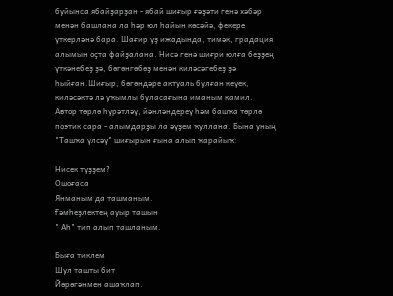буйынса ябайҙарҙан - ябай шиғыр ғәҙәти генә хәбәр менән башлана ла һәр юл һайын көсәйә, фекере үткерләнә бара. Шағир үҙ ижадында, тимәк, градация алымын оҫта файҙалана. Нисә генә шиғри юлға беҙҙең үткәнебеҙ ҙә, бөгөнгөбөҙ менән киләсәгебеҙ ҙә һыйған.Шиғыр, бөгөндәре актуаль булған кеүек, киләсәктә лә уҡымлы буласағына иманым камил.
Автор төрлө һүрәтләү, йәнләндереү һәм башҡа төрлө поэтик сара - алымдарҙы ла әүҙем ҡуллана. Бына уның
"Ташҡа үлсәү" шиғырын ғына алып ҡарайыҡ:

Нисек түҙҙем?
Ошоғаса
Янманым да ташманым.
Ғәмһеҙлектең ауыр ташын
" Аһ" тип алып ташланым.

Быға тиклем
Шул ташты бит
Йөрөгәнмен ашаҡлап.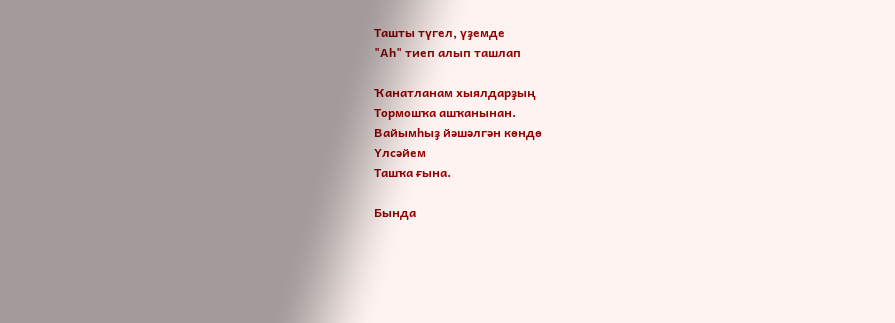Ташты түгел, үҙемде
"Аһ" тиеп алып ташлап

Ҡанатланам хыялдарҙың
Тормошҡа ашҡанынан.
Вайымһыҙ йәшәлгән көндө
Үлсәйем
Ташҡа ғына.

Бында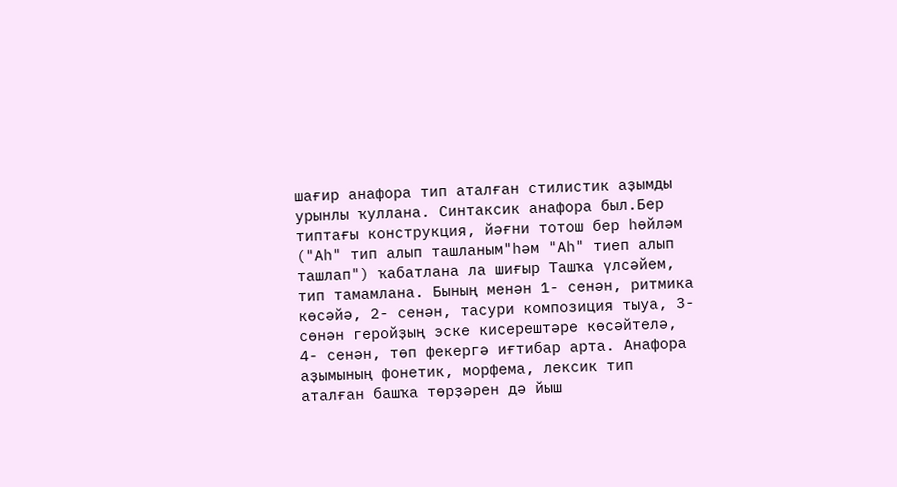шағир анафора тип аталған стилистик аҙымды урынлы ҡуллана. Синтаксик анафора был.Бер типтағы конструкция, йәғни тотош бер һөйләм
("Аһ" тип алып ташланым"һәм "Аһ" тиеп алып ташлап") ҡабатлана ла шиғыр Ташҡа үлсәйем, тип тамамлана. Бының менән 1- сенән, ритмика көсәйә, 2- сенән, тасури композиция тыуа, 3- сөнән геройҙың эске кисерештәре көсәйтелә, 4- сенән, төп фекергә иғтибар арта. Анафора аҙымының фонетик, морфема, лексик тип аталған башҡа төрҙәрен дә йыш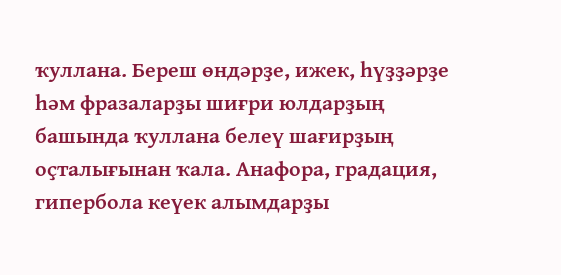ҡуллана. Береш өндәрҙе, ижек, һүҙҙәрҙе һәм фразаларҙы шиғри юлдарҙың башында ҡуллана белеү шағирҙың оҫталығынан ҡала. Анафора, градация, гипербола кеүек алымдарҙы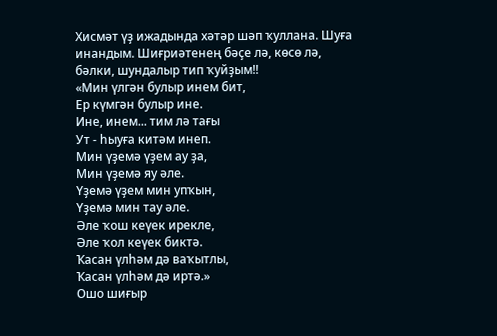Хисмәт үҙ ижадында хәтәр шәп ҡуллана. Шуға инандым. Шиғриәтенең бәҫе лә, көсө лә, бәлки, шундалыр тип ҡуйҙым!!
«Мин үлгән булыр инем бит,
Ер күмгән булыр ине.
Ине, инем... тим лә тағы
Ут - һыуға китәм инеп.
Мин үҙемә үҙем ау ҙа,
Мин үҙемә яу әле.
Үҙемә үҙем мин упҡын,
Үҙемә мин тау әле.
Әле ҡош кеүек ирекле,
Әле ҡол кеүек биктә.
Ҡасан үлһәм дә ваҡытлы,
Ҡасан үлһәм дә иртә.»
Ошо шиғыр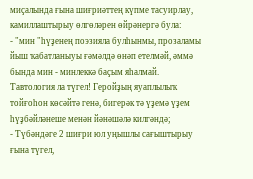миҫалында ғына шиғриәттең күпме тасуирлау, камиллаштырыу өлгөләрен өйрәнергә була:
- "мин "һүҙенең поэзияла булһынмы, прозаламы йыш ҡабатланыуы ғәмәлдә өнәп етелмәй, әммә бында мин - минлеккә баҫым яһалмай. Тавтология ла түгел! Геройҙың яуаплылыҡ тойғоһон көсәйтә генә, бигерәк тә үҙемә үҙем һүҙбәйләнеше менән йәнәшәлә килгәндә;
- Түбәндәге 2 шиғри юл уңышлы сағыштырыу ғына түгел,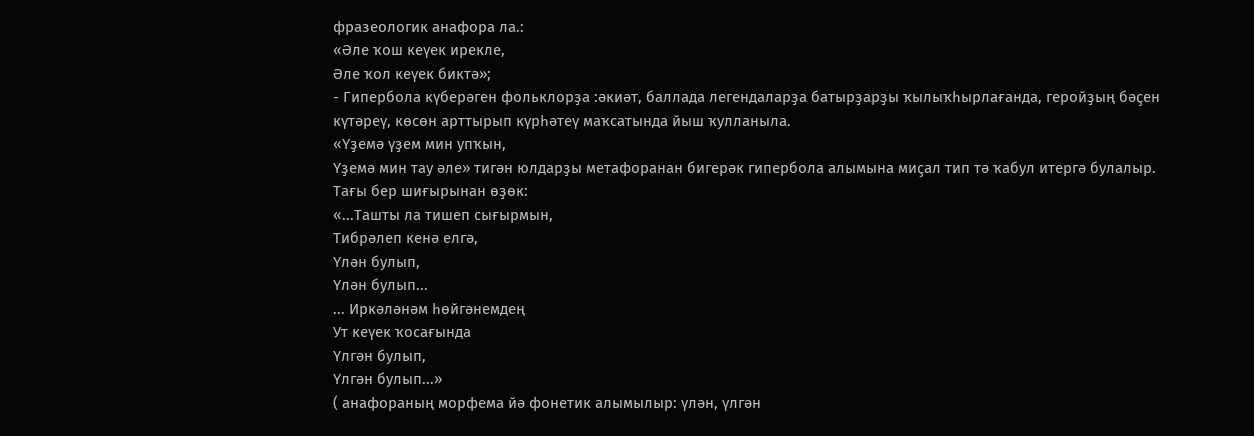фразеологик анафора ла.:
«Әле ҡош кеүек ирекле,
Әле ҡол кеүек биктә»;
- Гипербола күберәген фольклорҙа :әкиәт, баллада легендаларҙа батырҙарҙы ҡылыҡһырлағанда, геройҙың бәҫен күтәреү, көсөн арттырып күрһәтеү маҡсатында йыш ҡулланыла.
«Үҙемә үҙем мин упҡын,
Үҙемә мин тау әле» тигән юлдарҙы метафоранан бигерәк гипербола алымына миҫал тип тә ҡабул итергә булалыр.
Тағы бер шиғырынан өҙөк:
«...Ташты ла тишеп сығырмын,
Тибрәлеп кенә елгә,
Үлән булып,
Үлән булып...
... Иркәләнәм һөйгәнемдең
Ут кеүек ҡосағында
Үлгән булып,
Үлгән булып...»
( анафораның морфема йә фонетик алымылыр: үлән, үлгән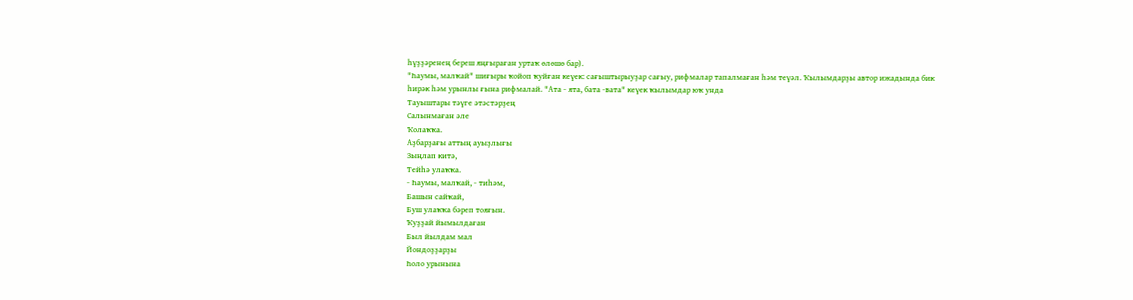һүҙҙәренең береш яңғыраған уртаҡ өлөшө бар).
"Һаумы, малҡай" шиғыры ҡойоп ҡуйған кеүек: сағыштырыуҙар сағыу, рифмалар тапалмаған һәм теүәл. Ҡылымдарҙы автор ижадында бик һирәк һәм урынлы ғына рифмалай. "Ата - ята, бата -вата" кеүек ҡылымдар юҡ унда
Тауыштары тәүге әтәстәрҙең
Салынмаған әле
Ҡолаҡҡа.
Аҙбарҙағы аттың ауыҙлығы
Зыңлап китә,
Тейһә улаҡҡа.
- Һаумы, малҡай, - тиһәм,
Башын сайҡай,
Буш улаҡҡа бәреп тояғын.
Ҡуҙҙай йымылдаған
Был йылдам мал
Йондоҙҙарҙы
Һоло урынына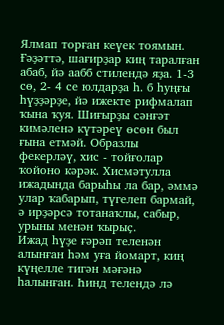Ялмап торған кеүек тоямын.
Ғәҙәттә, шағирҙар киң таралған абаб, йә аабб стилендә яҙа. 1-3 сө, 2- 4 се юлдарҙа һ. б һуңғы һүҙҙәрҙе, йә ижекте рифмалап ҡына ҡуя. Шиғырҙы сәнғәт кимәленә күтәреү өсөн был ғына етмәй. Образлы фекерләү, хис - тойғолар ҡойоно кәрәк. Хисмәтулла ижадында барыһы ла бар, әммә улар ҡабарып, түгелеп бармай, ә ирҙәрсә тотанаҡлы, сабыр, урыны менән ҡырыҫ.
Ижад һүҙе ғәрәп теленән алынған һәм уға йомарт, киң күңелле тигән мәғәнә һалынған. Һинд телендә лә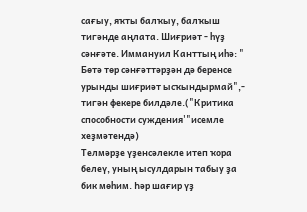сағыу, яҡты балҡыу, балҡыш тигәнде аңлата. Шиғриәт - һүҙ сәнғәте. Иммануил Канттың иһә: " Бөтә төр сәнғәттәрҙән дә беренсе урынды шиғриәт ысҡындырмай",- тигән фекере билдәле.("Критика способности суждения'"исемле хеҙмәтендә)
Телмәрҙе үҙенсәлекле итеп ҡора белеү, уның ысулдарын табыу ҙа бик мөһим. Һәр шағир үҙ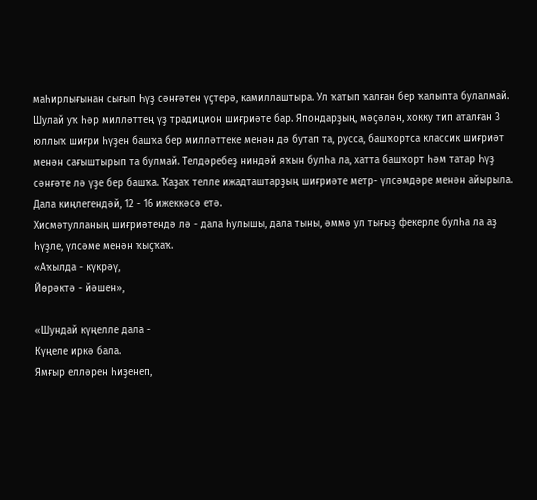маһирлығынан сығып Һүҙ сәнғәтен үҫтерә, камиллаштыра. Ул ҡатып ҡалған бер ҡалыпта булалмай. Шулай уҡ һәр милләттең үҙ традицион шиғриәте бар. Япондарҙың, мәҫәлән, хокку тип аталған 3 юллыҡ шиғри һүҙен башҡа бер милләттеке менән дә бутап та, русса, башҡортса классик шиғриәт менән сағыштырып та булмай. Телдәребеҙ ниндәй яҡын булһа ла, хатта башҡорт һәм татар Һүҙ сәнғәте лә үҙе бер башҡа. Ҡаҙаҡ телле ижадташтарҙың шиғриәте метр- үлсәмдәре менән айырыла. Дала киңлегендәй, 12 - 16 ижеккәсә етә.
Хисмәтулланың шиғриәтендә лә - дала һулышы, дала тыны, әммә ул тығыҙ фекерле булһа ла аҙ һүҙле, үлсәме менән ҡыҫҡаҡ.
«Аҡылда - күкрәү,
Йөрәктә - йәшен»,

«Шундай күңелле дала -
Күңеле иркә бала.
Ямғыр елләрен һиҙенеп,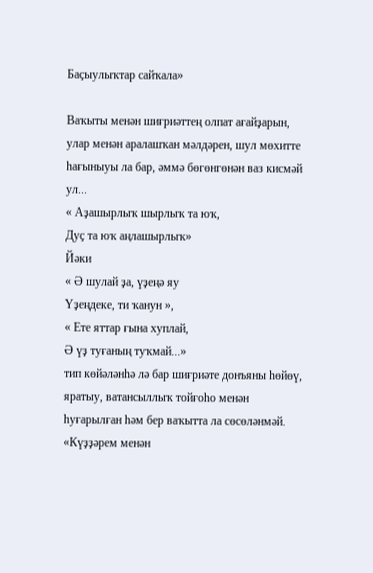Баҫыулыҡтар сайҡала»

Ваҡыты менән шиғриәттең олпат ағайҙарын, улар менән аралашҡан мәлдәрен, шул мөхитте һағыныуы ла бар, әммә бөгөнгөнән ваз кисмәй ул...
« Аҙашырлыҡ шырлыҡ та юҡ,
Дуҫ та юҡ аңлашырлыҡ»
Йәки
« Ә шулай ҙа, үҙеңә яу
Үҙеңдеке, ти ҡанун »,
« Ете яттар ғына хуплай,
Ә үҙ туғаның туҡмай...»
тип көйәләнһә лә бар шиғриәте донъяны һөйөү, яратыу, ватансыллыҡ тойғоһо менән һуғарылған һәм бер ваҡытта ла сөсөләнмәй.
«Күҙҙәрем менән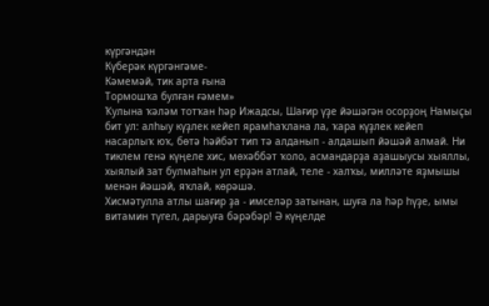күргәндән
Күберәк күргәнгәме-
Кәмемәй, тик арта ғына
Тормошҡа булған ғәмем»
Ҡулына ҡәләм тотҡан һәр Ижадсы, Шағир үҙе йәшәгән осорҙоң Намыҫы бит ул: алһыу күҙлек кейеп ярамһаҡлана ла, ҡара күҙлек кейеп насарлыҡ юҡ, бөтә һәйбәт тип тә алданып - алдашып йәшәй алмай. Ни тиклем генә күңеле хис, мөхәббәт ҡоло, асмандарҙа аҙашыусы хыяллы, хыялый зат булмаһын ул ерҙән атлай, теле - халҡы, милләте яҙмышы менән йәшәй, яҡлай, көрәшә.
Хисмәтулла атлы шағир ҙа - имселәр затынан, шуға ла һәр һүҙе, ымы витамин түгел, дарыуға бәрәбәр! Ә күңелде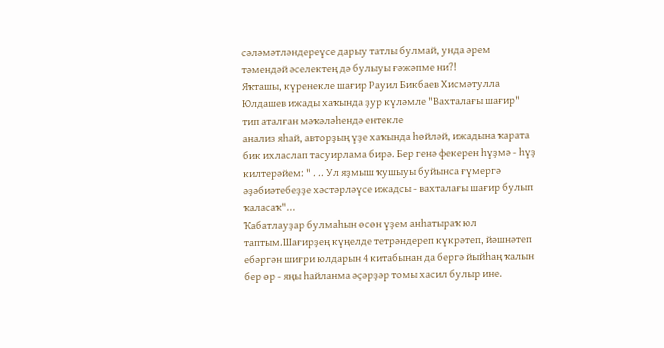сәләмәтләндереүсе дарыу татлы булмай, унда әрем тәмендәй әселектең дә булыуы ғәжәпме ни?!
Яҡташы, күренекле шағир Рауил Бикбаев Хисмәтулла Юлдашев ижады хаҡында ҙур күләмле "Вахталағы шағир" тип аталған мәҡәләһендә ентекле
анализ яһай, авторҙың үҙе хаҡында һөйләй, ижадына ҡарата бик ихласлап тасуирлама бирә. Бер генә фекерен һүҙмә - һүҙ килтерәйем: " . .. Ул яҙмыш ҡушыуы буйынса ғүмергә әҙәбиәтебеҙҙе хәстәрләүсе ижадсы - вахталағы шағир булып ҡаласаҡ"...
Ҡабатлауҙар булмаһын өсөн үҙем анһатыраҡ юл таптым.Шағирҙең күңелде тетрәндереп күкрәтеп, йәшнәтеп ебәргән шиғри юлдарын 4 китабынан да бергә йыйһаң ҡалын бер өр - яңы һайланма әҫәрҙәр томы хасил булыр ине.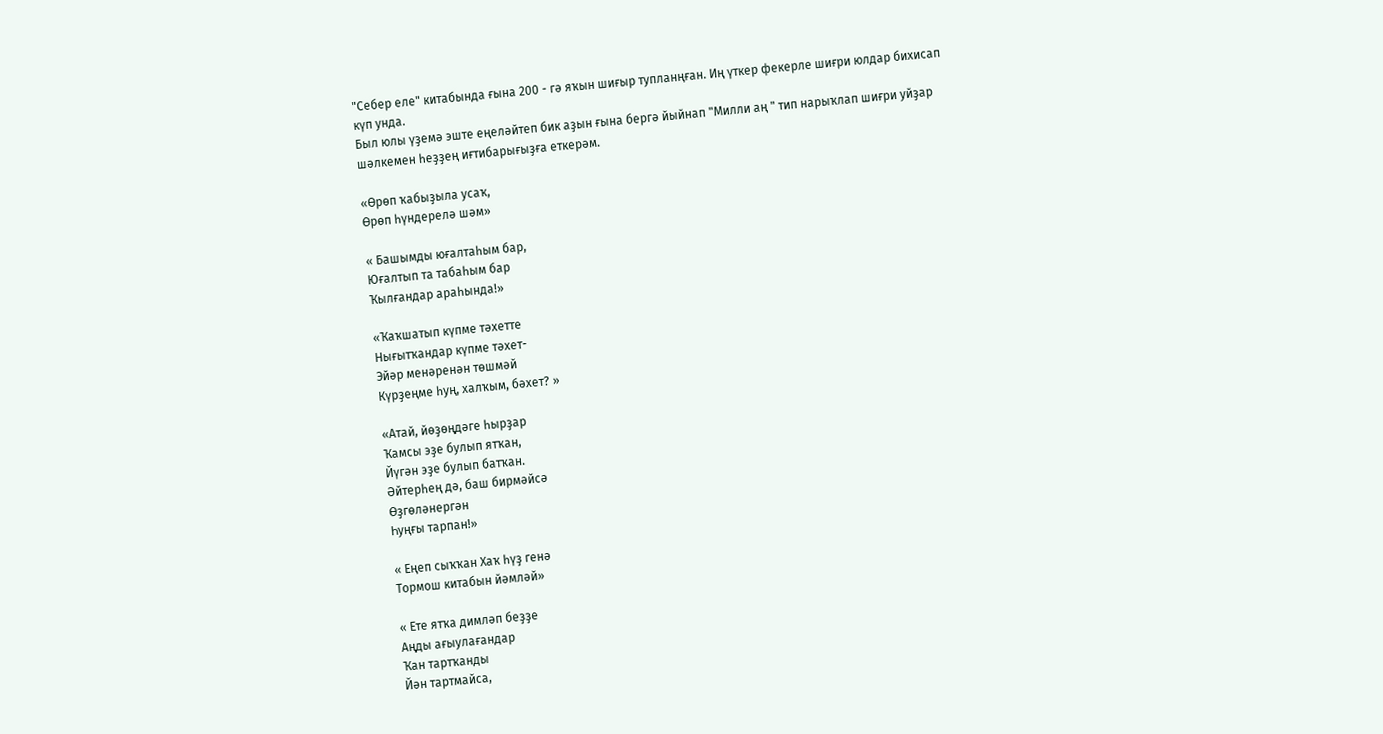"Себер еле" китабында ғына 200 - гә яҡын шиғыр тупланңған. Иң үткер фекерле шиғри юлдар бихисап күп унда.
Был юлы үҙемә эште еңеләйтеп бик аҙын ғына бергә йыйнап "Милли аң " тип нарыҡлап шиғри уйҙар шәлкемен һеҙҙең иғтибарығыҙға еткерәм.

«Өрөп ҡабыҙыла усаҡ,
Өрөп һүндерелә шәм»

« Башымды юғалтаһым бар,
Юғалтып та табаһым бар
Ҡылғандар араһында!»

«Ҡаҡшатып күпме тәхетте
Нығытҡандар күпме тәхет-
Эйәр менәренән төшмәй
Күрҙеңме һуң, халҡым, бәхет? »

«Атай, йөҙөңдәге һырҙар
Ҡамсы эҙе булып ятҡан,
Йүгән эҙе булып батҡан.
Әйтерһең дә, баш бирмәйсә
Өҙгөләнергән
Һуңғы тарпан!»

« Еңеп сыҡҡан Хаҡ һүҙ генә
Тормош китабын йәмләй»

« Ете ятҡа димләп беҙҙе
Аңды ағыулағандар
Ҡан тартҡанды
Йән тартмайса,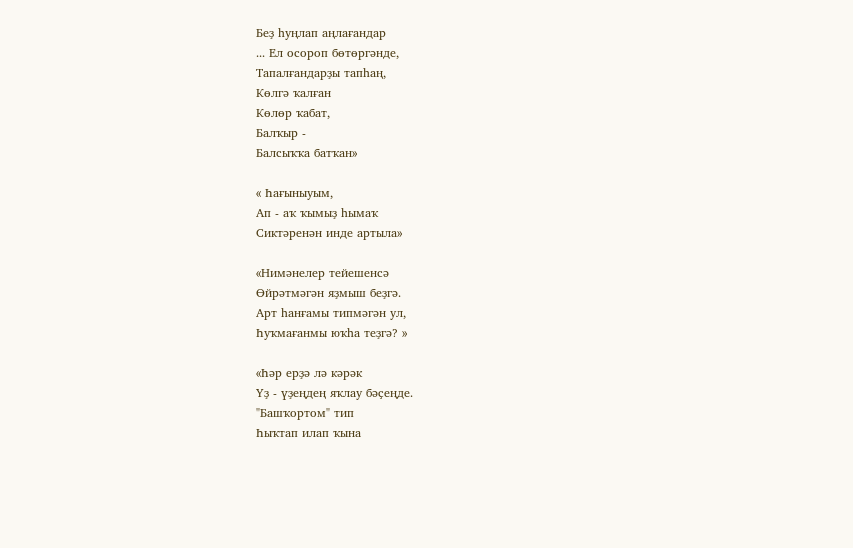Беҙ һуңлап аңлағандар
... Ел осороп бөтөргәнде,
Тапалғандарҙы тапһаң,
Көлгә ҡалған
Көлөр ҡабат,
Балҡыр -
Балсыҡҡа батҡан»

« Һағыныуым,
Ап - аҡ ҡымыҙ һымаҡ
Сиктәренән инде артыла»

«Нимәнелер тейешенсә
Өйрәтмәгән яҙмыш беҙгә.
Арт һанғамы типмәгән ул,
Һуҡмағанмы юҡһа теҙгә? »

«Һәр ерҙә лә кәрәк
Үҙ - үҙеңдең яҡлау бәҫеңде.
"Башҡортом" тип
Һыҡтап илап ҡына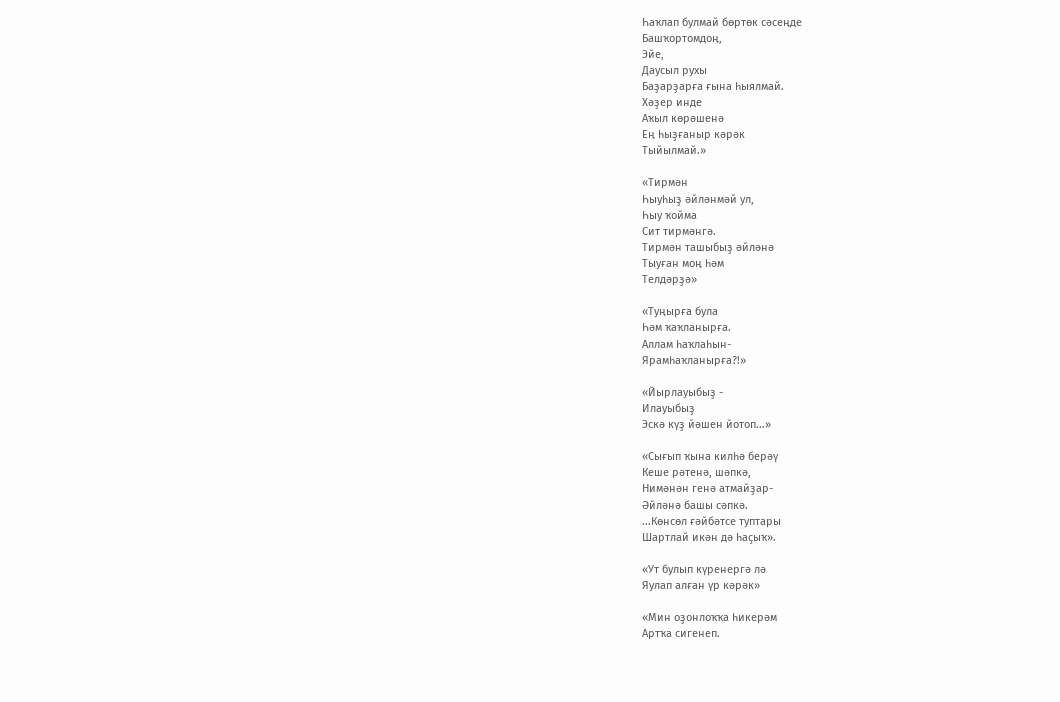Һаҡлап булмай бөртөк сәсеңде
Башҡортомдоң,
Эйе,
Даусыл рухы
Баҙарҙарға ғына һыялмай.
Хәҙер инде
Аҡыл көрәшенә
Ең һыҙғаныр кәрәк
Тыйылмай.»

«Тирмән
Һыуһыҙ әйләнмәй ул,
Һыу ҡойма
Сит тирмәнгә.
Тирмән ташыбыҙ әйләнә
Тыуған моң һәм
Телдәрҙә»

«Туңырға була
Һәм ҡаҡланырға.
Аллам һаҡлаһын-
Ярамһаҡланырға?!»

«Йырлауыбыҙ -
Илауыбыҙ
Эскә күҙ йәшен йотоп...»

«Сығып ҡына килһә берәү
Кеше рәтенә, шәпкә,
Нимәнән генә атмайҙар-
Әйләнә башы сәпкә.
...Көнсөл ғәйбәтсе туптары
Шартлай икән дә һаҫыҡ».

«Ут булып күренергә лә
Яулап алған үр кәрәк»

«Мин оҙонлоҡҡа һикерәм
Артҡа сигенеп.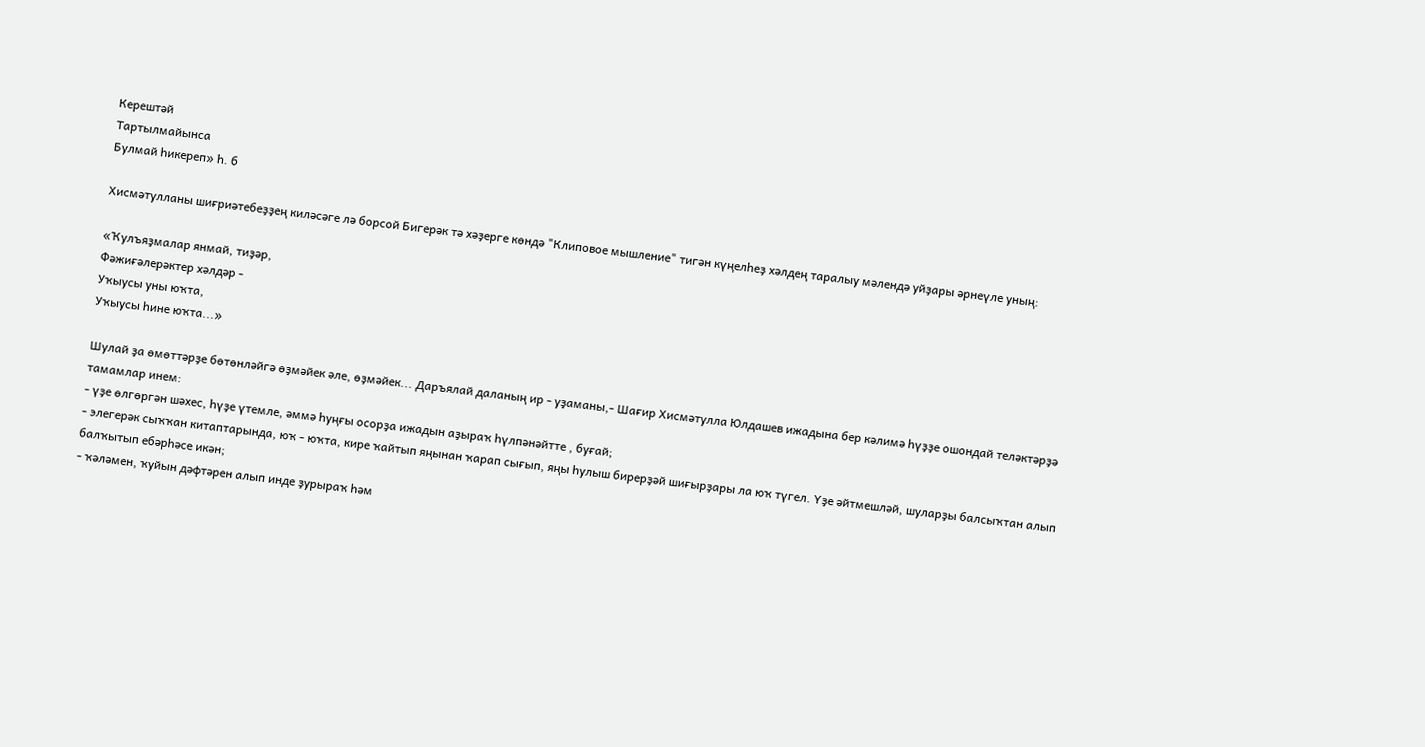Керештәй
Тартылмайынса
Булмай һикереп» һ. б

Хисмәтулланы шиғриәтебеҙҙең киләсәге лә борсой Бигерәк тә хәҙерге көндә "Клиповое мышление" тигән күңелһеҙ хәлдең таралыу мәлендә уйҙары әрнеүле уның:

«Ҡулъяҙмалар янмай, тиҙәр,
Фәжиғәлерәктер хәлдәр -
Уҡыусы уны юҡта,
Уҡыусы һине юҡта...»

Шулай ҙа өмөттәрҙе бөтөнләйгә өҙмәйек әле, өҙмәйек... Даръялай даланың ир - уҙаманы,- Шағир Хисмәтулла Юлдашев ижадына бер кәлимә һүҙҙе ошондай теләктәрҙә тамамлар инем:
- үҙе өлгөргән шәхес, һүҙе үтемле, әммә һуңғы осорҙа ижадын аҙыраҡ һүлпәнәйтте , буғай;
- элегерәк сыҡҡан китаптарында, юҡ - юҡта, кире ҡайтып яңынан ҡарап сығып, яңы һулыш бирерҙәй шиғырҙары ла юҡ түгел. Үҙе әйтмешләй, шуларҙы балсыҡтан алып балҡытып ебәрһәсе икән;
- ҡәләмен, ҡуйын дәфтәрен алып инде ҙурыраҡ һәм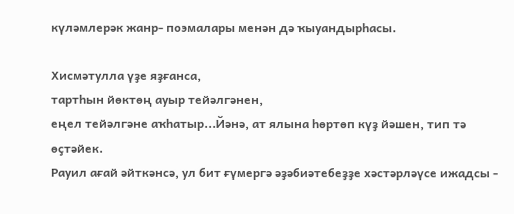күләмлерәк жанр- поэмалары менән дә ҡыуандырһасы.

Хисмәтулла үҙе яҙғанса,
тартһын йөктөң ауыр тейәлгәнен,
еңел тейәлгәне аҡһатыр...Йәнә, ат ялына һөртөп күҙ йәшен, тип тә өҫтәйек.
Рауил ағай әйткәнсә, ул бит ғүмергә әҙәбиәтебеҙҙе хәстәрләүсе ижадсы -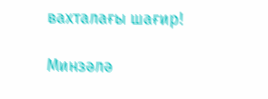вахталағы шағир!

Минзәлә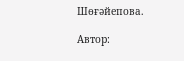Шөғәйепова.

Автор: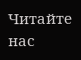Читайте нас